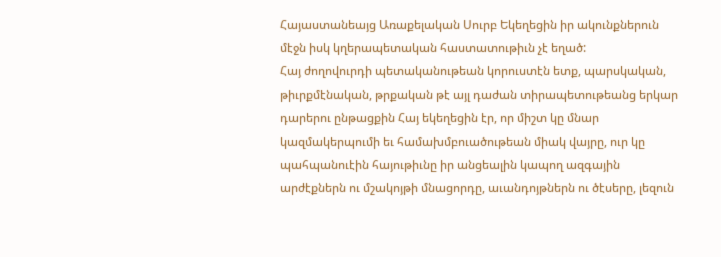Հայաստանեայց Առաքելական Սուրբ Եկեղեցին իր ակունքներուն մէջն իսկ կղերապետական հաստատութիւն չէ եղած:
Հայ ժողովուրդի պետականութեան կորուստէն ետք, պարսկական, թիւրքմէնական, թրքական թէ այլ դաժան տիրապետութեանց երկար դարերու ընթացքին Հայ եկեղեցին էր, որ միշտ կը մնար կազմակերպումի եւ համախմբուածութեան միակ վայրը, ուր կը պահպանուէին հայութիւնը իր անցեալին կապող ազգային արժէքներն ու մշակոյթի մնացորդը, աւանդոյթներն ու ծէսերը, լեզուն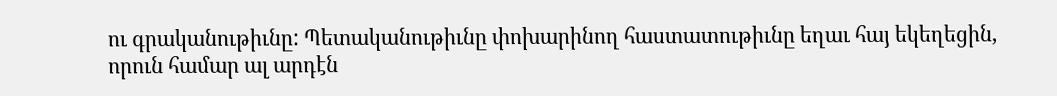ու գրականութիւնը: Պետականութիւնը փոխարինող հաստատութիւնը եղաւ հայ եկեղեցին, որուն համար ալ արդէն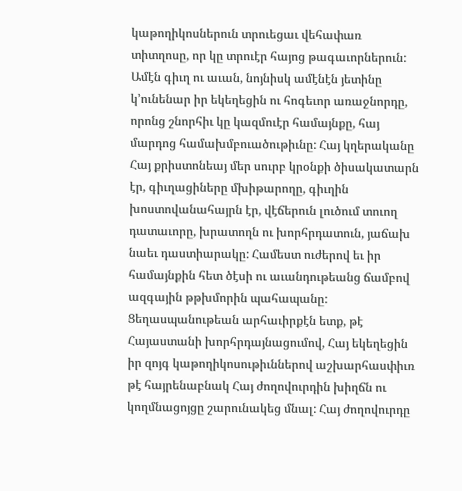կաթողիկոսներուն տրուեցաւ վեհափառ տիտղոսը, որ կը տրուէր հայոց թագաւորներուն:
Ամէն գիւղ ու աւան, նոյնիսկ ամէնէն յետինը կ’ունենար իր եկեղեցին ու հոգեւոր առաջնորդը, որոնց շնորհիւ կը կազմուէր համայնքը, հայ մարդոց համախմբուածութիւնը: Հայ կղերականը Հայ քրիստոնեայ մեր սուրբ կրօնքի ծիսակատարն էր, գիւղացիները մխիթարողը, գիւղին խոստովանահայրն էր, վէճերուն լուծում տուող դատաւորը, խրատողն ու խորհրդատուն, յաճախ նաեւ դաստիարակը: Համեստ ուժերով եւ իր համայնքին հետ ծէսի ու աւանդութեանց ճամբով ազգային թթխմորին պահապանը:
Ցեղասպանութեան արհաւիրքէն ետք, թէ Հայաստանի խորհրդայնացումով, Հայ եկեղեցին իր զոյգ կաթողիկոսութիւններով աշխարհասփիւռ թէ հայրենաբնակ Հայ ժողովուրդին խիղճն ու կողմնացոյցը շարունակեց մնալ: Հայ ժողովուրդը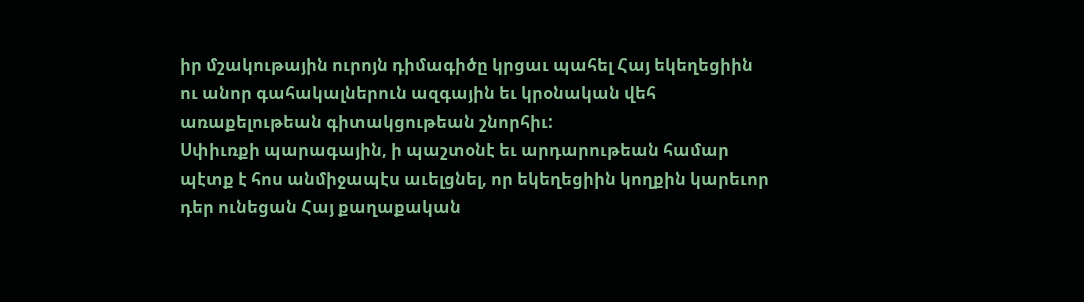իր մշակութային ուրոյն դիմագիծը կրցաւ պահել Հայ եկեղեցիին ու անոր գահակալներուն ազգային եւ կրօնական վեհ առաքելութեան գիտակցութեան շնորհիւ:
Սփիւռքի պարագային, ի պաշտօնէ եւ արդարութեան համար պէտք է հոս անմիջապէս աւելցնել, որ եկեղեցիին կողքին կարեւոր դեր ունեցան Հայ քաղաքական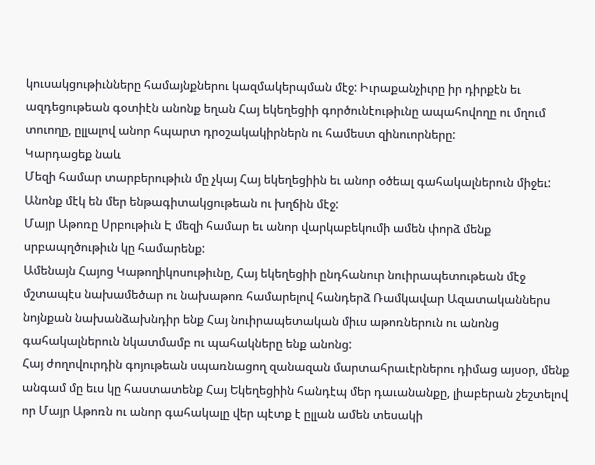կուսակցութիւնները համայնքներու կազմակերպման մէջ: Իւրաքանչիւրը իր դիրքէն եւ ազդեցութեան գօտիէն անոնք եղան Հայ եկեղեցիի գործունէութիւնը ապահովողը ու մղում տուողը, ըլլալով անոր հպարտ դրօշակակիրներն ու համեստ զինուորները:
Կարդացեք նաև
Մեզի համար տարբերութիւն մը չկայ Հայ եկեղեցիին եւ անոր օծեալ գահակալներուն միջեւ: Անոնք մէկ են մեր ենթագիտակցութեան ու խղճին մէջ:
Մայր Աթոռը Սրբութիւն Է մեզի համար եւ անոր վարկաբեկումի ամեն փորձ մենք սրբապղծութիւն կը համարենք:
Ամենայն Հայոց Կաթողիկոսութիւնը, Հայ եկեղեցիի ընդհանուր նուիրապետութեան մէջ մշտապէս նախամեծար ու նախաթոռ համարելով հանդերձ Ռամկավար Ազատականներս նոյնքան նախանձախնդիր ենք Հայ նուիրապետական միւս աթոռներուն ու անոնց գահակալներուն նկատմամբ ու պահակները ենք անոնց:
Հայ ժողովուրդին գոյութեան սպառնացող զանազան մարտահրաւէրներու դիմաց այսօր, մենք անգամ մը եւս կը հաստատենք Հայ Եկեղեցիին հանդէպ մեր դաւանանքը, լիաբերան շեշտելով որ Մայր Աթոռն ու անոր գահակալը վեր պէտք է ըլլան ամեն տեսակի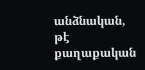անձնական, թէ քաղաքական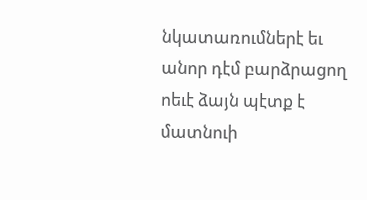նկատառումներէ եւ անոր դէմ բարձրացող ոեւէ ձայն պէտք է մատնուի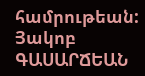համրութեան:
Յակոբ ԳԱՍԱՐՃԵԱՆ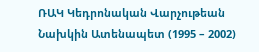ՌԱԿ Կեդրոնական Վարչութեան
Նախկին Ատենապետ (1995 – 2002)